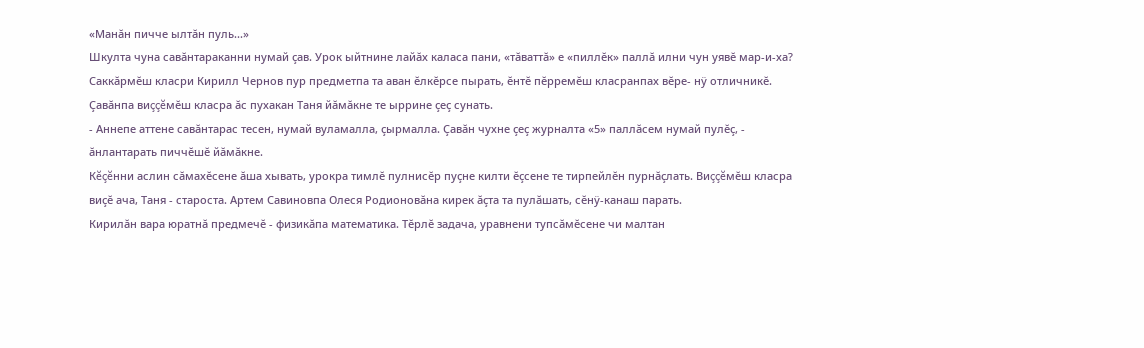«Манăн пичче ылтăн пуль...»
Шкулта чуна савăнтараканни нумай çав. Урок ыйтнине лайăх каласа пани, «тăваттă» е «пиллĕк» паллă илни чун уявĕ мар-и-ха?
Саккăрмĕш класри Кирилл Чернов пур предметпа та аван ĕлкĕрсе пырать, ĕнтĕ пĕрремĕш класранпах вĕре- нÿ отличникĕ. Çавăнпа виççĕмĕш класра ăс пухакан Таня йăмăкне те ыррине çеç сунать.
- Аннепе аттене савăнтарас тесен, нумай вуламалла, çырмалла. Çавăн чухне çеç журналта «5» паллăсем нумай пулĕç, - ăнлантарать пиччĕшĕ йăмăкне.
Кĕçĕнни аслин сăмахĕсене ăша хывать, урокра тимлĕ пулнисĕр пуçне килти ĕçсене те тирпейлĕн пурнăçлать. Виççĕмĕш класра виçĕ ача, Таня - староста. Артем Савиновпа Олеся Родионовăна кирек ăçта та пулăшать, сĕнÿ-канаш парать.
Кирилăн вара юратнă предмечĕ - физикăпа математика. Тĕрлĕ задача, уравнени тупсăмĕсене чи малтан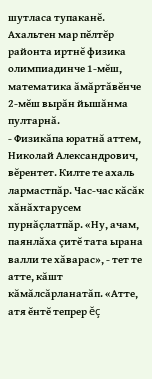шутласа тупаканĕ. Ахальтен мар пĕлтĕр районта иртнĕ физика олимпиадинче 1-мĕш, математика ăмăртăвĕнче 2-мĕш вырăн йышăнма пултарнă.
- Физикăпа юратнă аттем, Николай Александрович, вĕрентет. Килте те ахаль лармастпăр. Час-час кăсăк хăнăхтарусем пурнăçлатпăр. «Ну, ачам, паянлăха çитĕ тата ырана валли те хăварас», - тет те атте, кăшт кăмăлсăрланатăп. «Атте, атя ĕнтĕ тепрер ĕç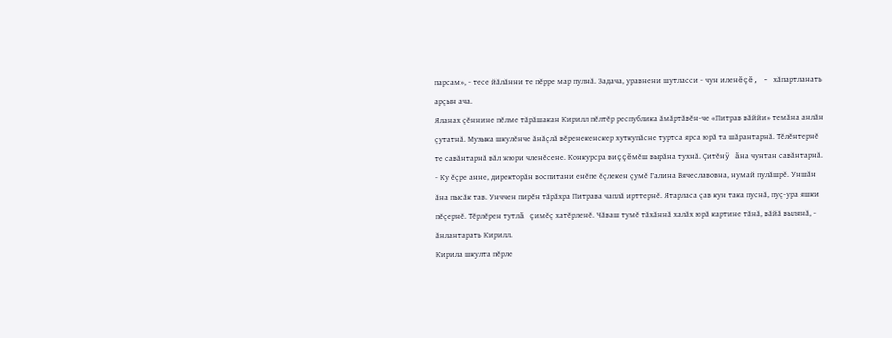парсам», - тесе йăлăнни те пĕрре мар пулнă. Задача, уравнени шутласси - чун иленĕçĕ, - хăпартланать арçын ача.
Яланах çĕннине пĕлме тăрăшакан Кирилл пĕлтĕр республика ăмăртăвĕн-че «Питрав вăййи» темăна анлăн çутатнă. Музыка шкулĕнче ăнăçлă вĕренекенскер хуткупăсне туртса ярса юрă та шăрантарнă. Тĕлĕнтернĕ те савăнтарнă вăл жюри членĕсене. Конкурсра виççĕмĕш вырăна тухнă. Çитĕнÿ ăна чунтан савăнтарнă.
- Ку ĕçре анне, директорăн воспитани енĕпе ĕçлекен çумĕ Галина Вячеславовна, нумай пулăшрĕ. Уншăн ăна пысăк тав. Унччен пирĕн тăрăхра Питрава чаплă ирттернĕ. Ятарласа çав кун така пуснă, пуç-ура яшки пĕçернĕ. Тĕрлĕрен тутлă çимĕç хатĕрленĕ. Чăваш тумĕ тăхăннă халăх юрă картине тăнă, вăйă вылянă, - ăнлантарать Кирилл.
Кирила шкулта пĕрле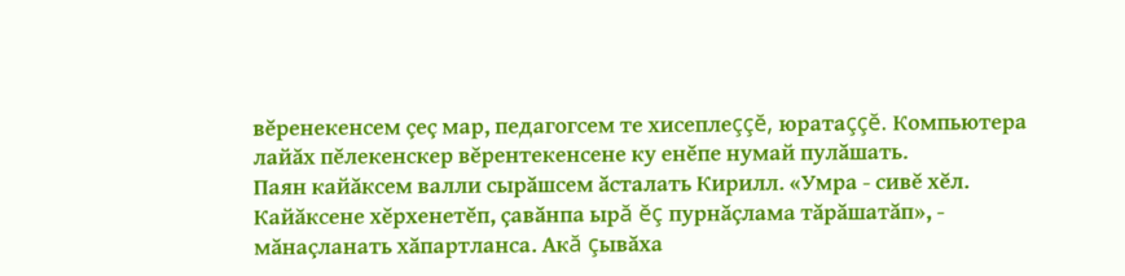вĕренекенсем çеç мар, педагогсем те хисеплеççĕ, юратаççĕ. Компьютера лайăх пĕлекенскер вĕрентекенсене ку енĕпе нумай пулăшать.
Паян кайăксем валли сырăшсем ăсталать Кирилл. «Умра - сивĕ хĕл. Кайăксене хĕрхенетĕп, çавăнпа ырă ĕç пурнăçлама тăрăшатăп», - мăнаçланать хăпартланса. Акă çывăха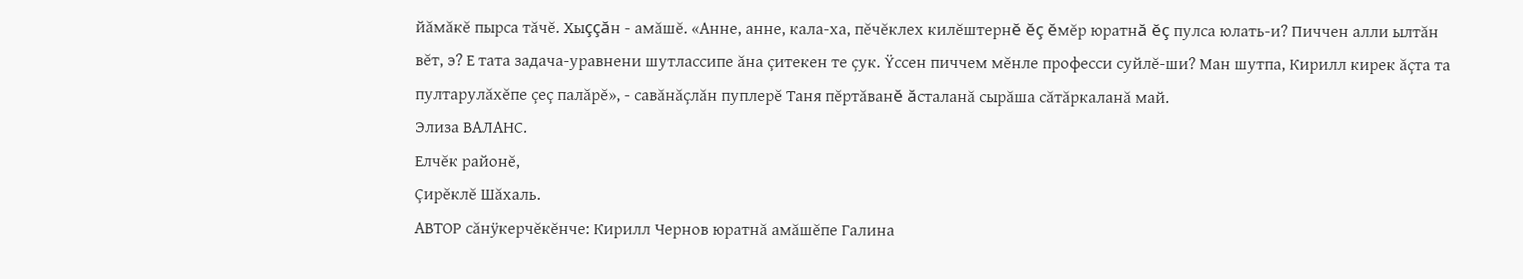йăмăкĕ пырса тăчĕ. Хыççăн - амăшĕ. «Анне, анне, кала-ха, пĕчĕклех килĕштернĕ ĕç ĕмĕр юратнă ĕç пулса юлать-и? Пиччен алли ылтăн вĕт, э? Е тата задача-уравнени шутлассипе ăна çитекен те çук. Ÿссен пиччем мĕнле професси суйлĕ-ши? Ман шутпа, Кирилл кирек ăçта та пултарулăхĕпе çеç палăрĕ», - савăнăçлăн пуплерĕ Таня пĕртăванĕ ăсталанă сырăша сăтăркаланă май.
Элиза ВАЛАНС.
Елчĕк районĕ,
Çирĕклĕ Шăхаль.
АВТОР сăнÿкерчĕкĕнче: Кирилл Чернов юратнă амăшĕпе Галина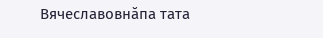Вячеславовнăпа тата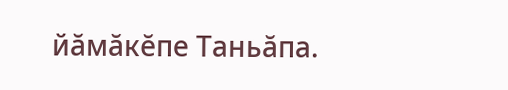йăмăкĕпе Таньăпа.